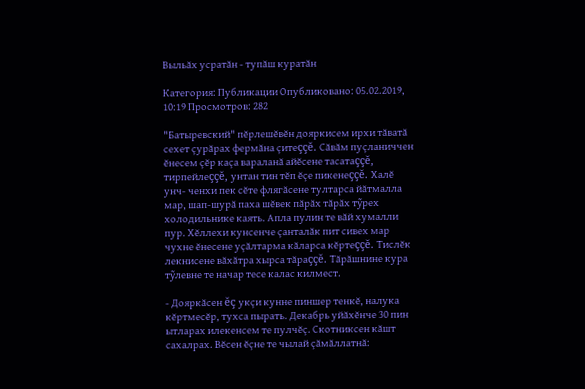Выльăх усратăн - тупăш куратăн

Категория: Публикации Опубликовано: 05.02.2019, 10:19 Просмотров: 282

"Батыревский" пĕрлешĕвĕн дояркисем ирхи тăватă сехет çурăрах фермăна çитеççĕ. Сăвăм пуçланиччен ĕнесем çĕр каçа вараланă айĕсене тасатаççĕ, тирпейлеççĕ, унтан тин тĕп ĕçе пикенеççĕ. Халĕ унч- ченхи пек сĕте флягăсене тултарса йăтмалла мар, шап-шурă паха шĕвек пăрăх тăрăх тỹрех холодильнике каять. Апла пулин те вăй хумалли пур. Хĕллехи кунсенче çанталăк пит сивех мар чухне ĕнесене уçăлтарма кăларса кĕртеççĕ. Тислĕк лекнисене вăхăтра хырса тăраççĕ. Тăрăшнине кура тỹлевне те начар тесе калас килмест.

- Дояркăсен ĕç укçи кунне пиншер тенкĕ, налука кĕртмесĕр, тухса пырать. Декабрь уйăхĕнче 30 пин ытларах илекенсем те пулчĕç. Скотниксен кăшт сахалрах. Вĕсен ĕçне те чылай çăмăллатнă: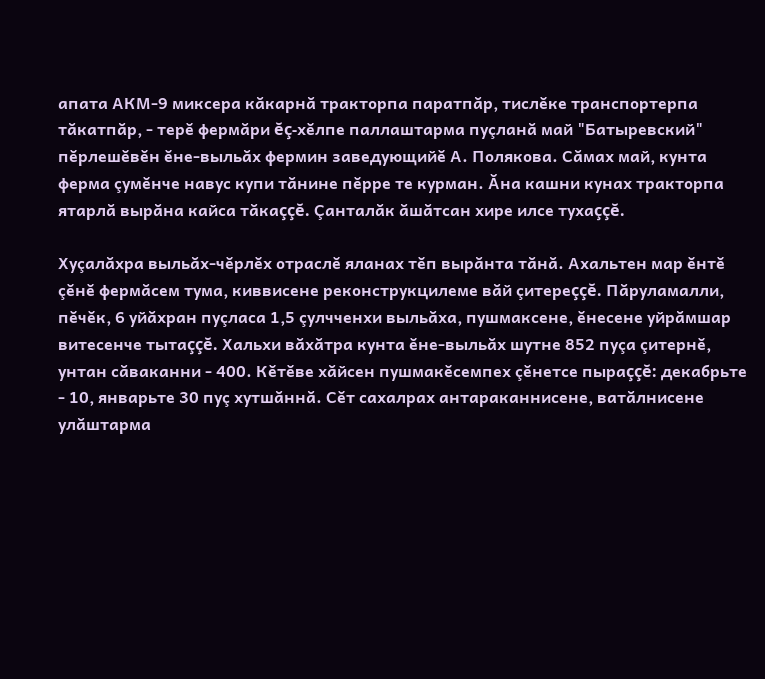апата АКМ-9 миксера кăкарнă тракторпа паратпăр, тислĕке транспортерпа тăкатпăр, - терĕ фермăри ĕç-хĕлпе паллаштарма пуçланă май "Батыревский" пĕрлешĕвĕн ĕне-выльăх фермин заведующийĕ А. Полякова. Сăмах май, кунта ферма çумĕнче навус купи тăнине пĕрре те курман. Ăна кашни кунах тракторпа ятарлă вырăна кайса тăкаççĕ. Çанталăк ăшăтсан хире илсе тухаççĕ.

Хуçалăхра выльăх-чĕрлĕх отраслĕ яланах тĕп вырăнта тăнă. Ахальтен мар ĕнтĕ çĕнĕ фермăсем тума, киввисене реконструкцилеме вăй çитереççĕ. Пăруламалли, пĕчĕк, 6 уйăхран пуçласа 1,5 çулчченхи выльăха, пушмаксене, ĕнесене уйрăмшар витесенче тытаççĕ. Хальхи вăхăтра кунта ĕне-выльăх шутне 852 пуçа çитернĕ, унтан сăваканни - 400. Кĕтĕве хăйсен пушмакĕсемпех çĕнетсе пыраççĕ: декабрьте - 10, январьте 30 пуç хутшăннă. Сĕт сахалрах антараканнисене, ватăлнисене улăштарма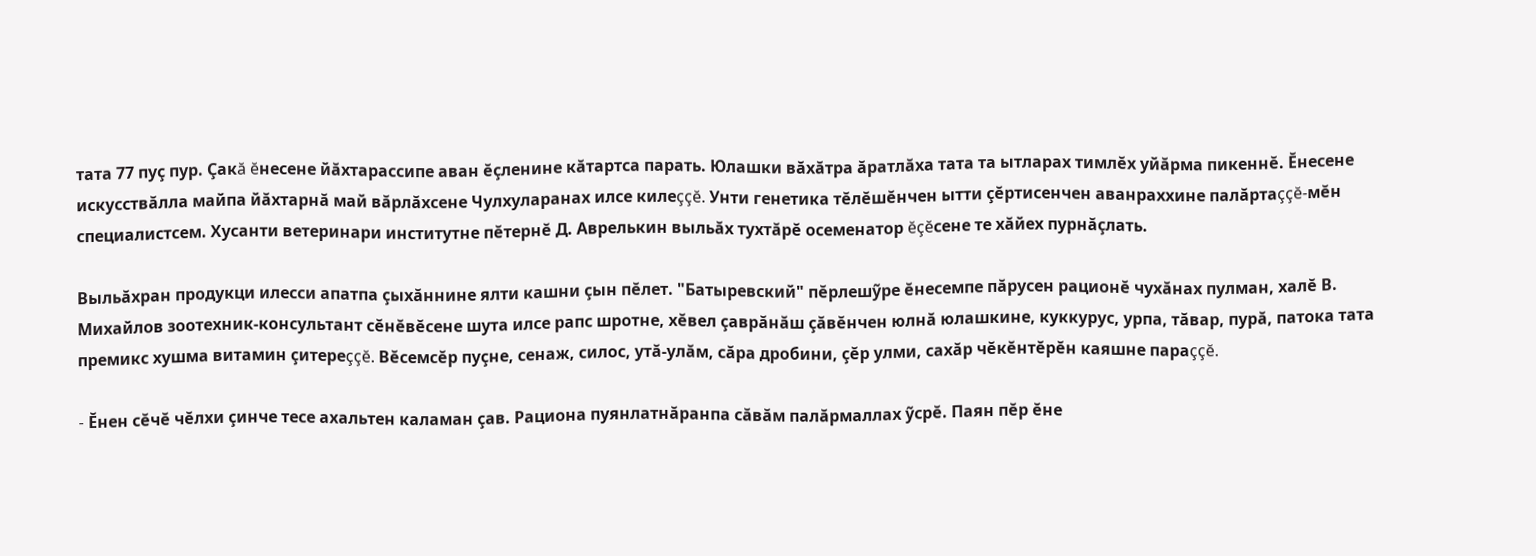тата 77 пуç пур. Çакă ĕнесене йăхтарассипе аван ĕçленине кăтартса парать. Юлашки вăхăтра ăратлăха тата та ытларах тимлĕх уйăрма пикеннĕ. Ĕнесене искусствăлла майпа йăхтарнă май вăрлăхсене Чулхуларанах илсе килеççĕ. Унти генетика тĕлĕшĕнчен ытти çĕртисенчен аванраххине палăртаççĕ-мĕн специалистсем. Хусанти ветеринари институтне пĕтернĕ Д. Аврелькин выльăх тухтăрĕ осеменатор ĕçĕсене те хăйех пурнăçлать.

Выльăхран продукци илесси апатпа çыхăннине ялти кашни çын пĕлет. "Батыревский" пĕрлешỹре ĕнесемпе пăрусен рационĕ чухăнах пулман, халĕ В. Михайлов зоотехник-консультант сĕнĕвĕсене шута илсе рапс шротне, хĕвел çаврăнăш çăвĕнчен юлнă юлашкине, куккурус, урпа, тăвар, пурă, патока тата премикс хушма витамин çитереççĕ. Вĕсемсĕр пуçне, сенаж, силос, утă-улăм, сăра дробини, çĕр улми, сахăр чĕкĕнтĕрĕн каяшне параççĕ.

- Ĕнен сĕчĕ чĕлхи çинче тесе ахальтен каламан çав. Рациона пуянлатнăранпа сăвăм палăрмаллах ỹсрĕ. Паян пĕр ĕне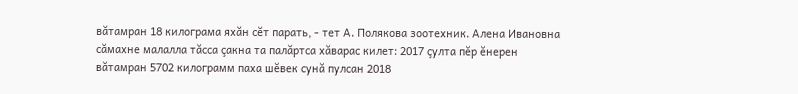вăтамран 18 килограма яхăн сĕт парать, - тет А. Полякова зоотехник. Алена Ивановна сăмахне малалла тăсса çакна та палăртса хăварас килет: 2017 çулта пĕр ĕнерен вăтамран 5702 килограмм паха шĕвек сунă пулсан 2018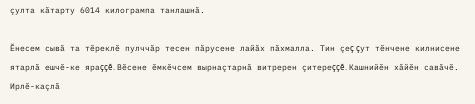çулта кăтарту 6014 килогрампа танлашнă.

Ĕнесем сывă та тĕреклĕ пулччăр тесен пăрусене лайăх пăхмалла. Тин çеç çут тĕнчене килнисене ятарлă ешчĕ-ке яраççĕ. Вĕсене ĕмкĕчсем вырнаçтарнă витререн çитереççĕ. Кашнийĕн хăйĕн савăчĕ. Ирлĕ-каçлă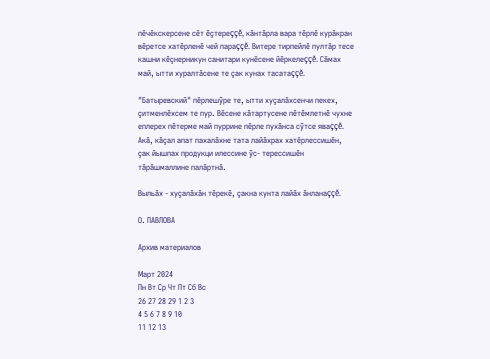пĕчĕкскерсене сĕт ĕçтереççĕ, кăнтăрла вара тĕрлĕ курăкран вĕретсе хатĕрленĕ чей параççĕ. Витере тирпейлĕ пултăр тесе кашни кĕçнерникун санитари кунĕсене йĕркелеççĕ. Сăмах май, ытти хуралтăсене те çак кунах тасатаççĕ.

"Батыревский" пĕрлешỹре те, ытти хуçалăхсенчи пекех, çитменлĕхсем те пур. Вĕсене кăтартусене пĕтĕмлетнĕ чухне еплерех пĕтерме май пуррине пĕрле пухăнса сỹтсе яваççĕ. Акă, кăçал апат пахалăхне тата лайăхрах хатĕрлессишĕн, çак йышпах продукци илессине ỹс- терессишĕн тăрăшмаллине палăртнă.

Выльăх - хуçалăхăн тĕрекĕ, çакна кунта лайăх ăнланаççĕ.

О. ПАВЛОВА

Архив материалов

Март 2024
Пн Вт Ср Чт Пт Сб Вс
26 27 28 29 1 2 3
4 5 6 7 8 9 10
11 12 13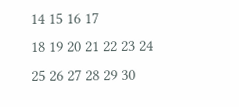14 15 16 17
18 19 20 21 22 23 24
25 26 27 28 29 30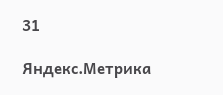31

Яндекс.Метрика